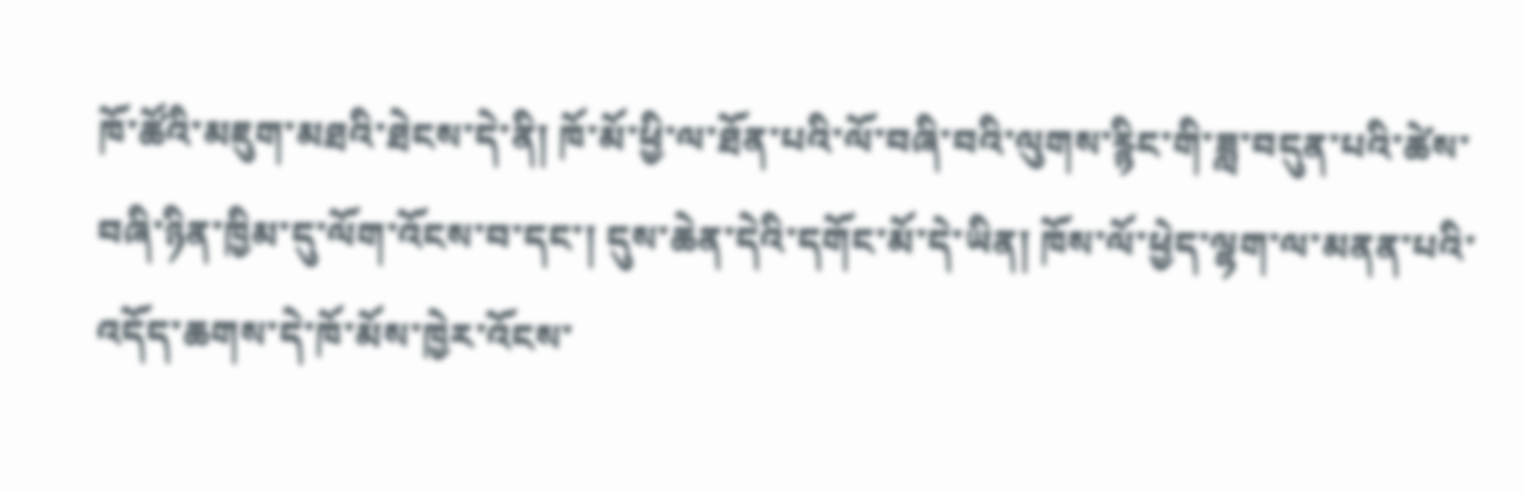ཁོ་ཚོའི་མཇུག་མཐའི་ཐེངས་དེ་ནི། ཁོ་མོ་ཕྱི་ལ་ཐོན་པའི་ལོ་བཞི་བའི་ལུགས་རྙིང་གི་ཟླ་བདུན་པའི་ཚེས་བཞི་ཉིན་ཁྱིམ་དུ་ལོག་འོངས་བ་དང་། དུས་ཆེན་དེའི་དགོང་མོ་དེ་ཡིན། ཁོས་ལོ་ཕྱེད་ལྷག་ལ་མནན་པའི་འདོད་ཆགས་དེ་ཁོ་མོས་ཁྱེར་འོངས་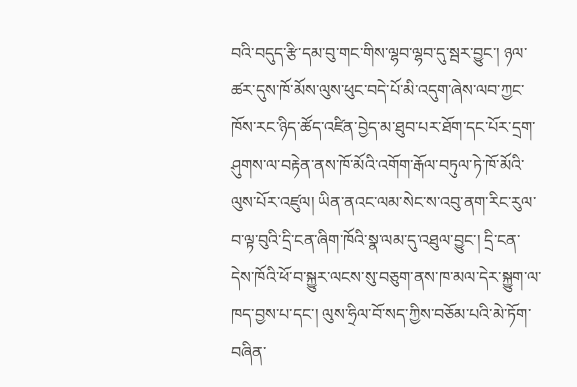བའི་བདུད་རྩི་དམ་བུ་གང་གིས་ལྷབ་ལྷབ་དུ་སྦར་བྱུང་། ཉལ་ཚར་དུས་ཁོ་མོས་ལུས་ཕུང་བདེ་པོ་མི་འདུག་ཞེས་ལབ་ཀྱང་ཁོས་རང་ཉིད་ཚོད་འཛིན་བྱེད་མ་ཐུབ་པར་ཐོག་དང་པོར་དྲག་ཤུགས་ལ་བརྟེན་ནས་ཁོ་མོའི་འགོག་རྒོལ་བཏུལ་ཏེ་ཁོ་མོའི་ལུས་པོར་འཛུལ། ཡིན་ནའང་ལམ་སེང་ས་འབུ་ནག་རིང་རུལ་བ་ལྟ་བུའི་དྲི་ངན་ཞིག་ཁོའི་སྣ་ལམ་དུ་འཐུལ་བྱུང་། དྲི་ངན་དེས་ཁོའི་ཕོ་བ་སྐྱུར་ལངས་སུ་བཅུག་ནས་ཁ་མལ་དེར་སྐྱུག་ལ་ཁད་བྱས་པ་དང་། ལུས་ཧྲིལ་བོ་སད་ཀྱིས་བཅོམ་པའི་མེ་ཏོག་བཞིན་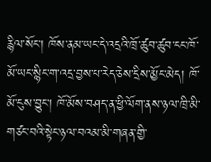རྙིལ་སོང་། ཁོས་ནམ་ཡང་དེ་འདྲའི་ཁྲོ་ཚུབ་ཚུབ་ངང་ཁོ་མོ་ཡང་སྙིང་ག་འདྲ་བྱས་པ་རེད་ཅེས་དྲིས་མྱོང་མེད། ཁོ་མོ་ངུས་བྱུང་། ཁོ་མོས་བཤད་ན་ཕྱི་ལོག་ནས་ཉལ་ཁྲི་མི་གཙང་བའི་སྟེང་ཉལ་བའམ་མི་གཞན་གྱི་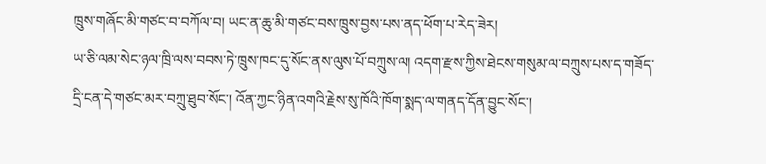ཁྲུས་གཞོང་མི་གཙང་བ་བཀོལ་བ། ཡང་ན་ཆུ་མི་གཙང་བས་ཁྲུས་བྱས་པས་ནད་ཕོག་པ་རེད་ཟེར།
ཡ་ཅི་ལམ་སེང་ཉལ་ཁྲི་ལས་བབས་ཏེ་ཁྲུས་ཁང་དུ་སོང་ནས་ལུས་པོ་བཀྲུས་ལ། འདག་རྫས་ཀྱིས་ཐེངས་གསུམ་ལ་བཀྲུས་པས་ད་གཟོད་དྲི་ངན་དེ་གཙང་མར་བཀྲུ་ཐུབ་སོང་། འོན་ཀྱང་ཉིན་འགའི་རྗེས་སུ་ཁོའི་ཁོག་སྨད་ལ་གནད་དོན་བྱུང་སོང་།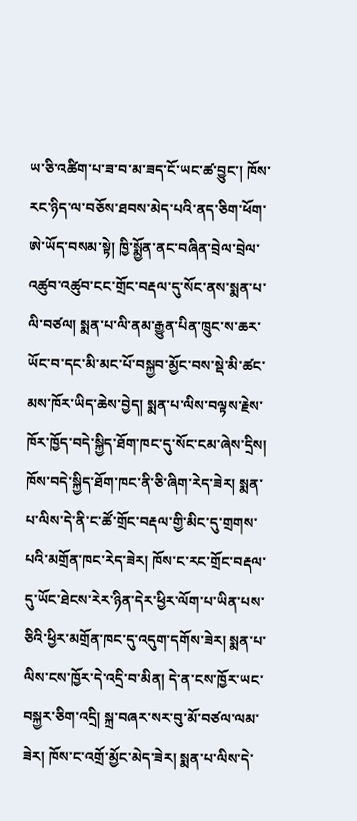ཡ་ཅི་འཚིག་པ་ཟ་བ་མ་ཟད་ངོ་ཡང་ཚ་བྱུང་། ཁོས་རང་ཉིད་ལ་བཅོས་ཐབས་མེད་པའི་ནད་ཅིག་ཕོག་ཨེ་ཡོད་བསམ་སྟེ། ཁྱི་སྨྱོན་ནང་བཞིན་བྲེལ་བྲེལ་འཚུབ་འཚུབ་ངང་གྲོང་བརྡལ་དུ་སོང་ནས་སྨན་པ་ལི་བཙལ། སྨན་པ་ལི་ནམ་རྒྱུན་པིན་ཁྲུང་ས་ཆར་ཡོང་བ་དང་མི་མང་པོ་བསྐྱབ་མྱོང་བས་སྡེ་མི་ཚང་མས་ཁོར་ཡིད་ཆེས་བྱེད། སྨན་པ་ལིས་བལྟས་རྗེས་ཁོར་ཁྱོད་བདེ་སྐྱིད་ཐོག་ཁང་དུ་སོང་ངམ་ཞེས་དྲིས། ཁོས་བདེ་སྐྱིད་ཐོག་ཁང་ནི་ཅི་ཞིག་རེད་ཟེར། སྨན་པ་ལིས་དེ་ནི་ང་ཚོ་གྲོང་བརྡལ་གྱི་མིང་དུ་གྲགས་པའི་མགྲོན་ཁང་རེད་ཟེར། ཁོས་ང་རང་གྲོང་བརྡལ་དུ་ཡོང་ཐེངས་རེར་ཉིན་དེར་ཕྱིར་ལོག་པ་ཡིན་པས་ཅིའི་ཕྱིར་མགྲོན་ཁང་དུ་འདུག་དགོས་ཟེར། སྨན་པ་ལིས་ངས་ཁྱོར་དེ་འདྲི་བ་མིན། དེ་ན་ངས་ཁྱོར་ཡང་བསྐྱར་ཅིག་འདྲི། སྐྲ་བཞར་སར་བུ་མོ་བཙལ་ལམ་ཟེར། ཁོས་ང་འགྲོ་མྱོང་མེད་ཟེར། སྨན་པ་ལིས་དེ་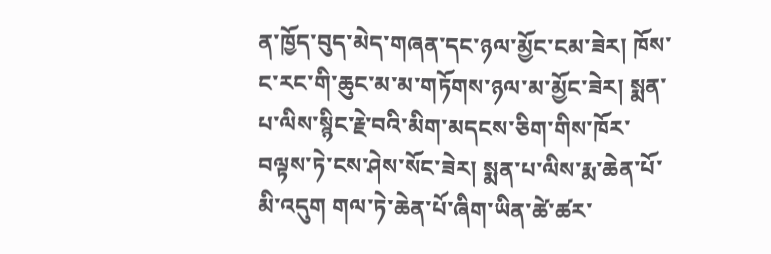ན་ཁྱོད་བུད་མེད་གཞན་དང་ཉལ་མྱོང་ངམ་ཟེར། ཁོས་ང་རང་གི་ཆུང་མ་མ་གཏོགས་ཉལ་མ་མྱོང་ཟེར། སྨན་པ་ལིས་སྙིང་རྗེ་བའི་མིག་མདངས་ཅིག་གིས་ཁོར་བལྟས་ཏེ་ངས་ཤེས་སོང་ཟེར། སྨན་པ་ལིས་རྨ་ཆེན་པོ་མི་འདུག གལ་ཏེ་ཆེན་པོ་ཞིག་ཡིན་ཚེ་ཚར་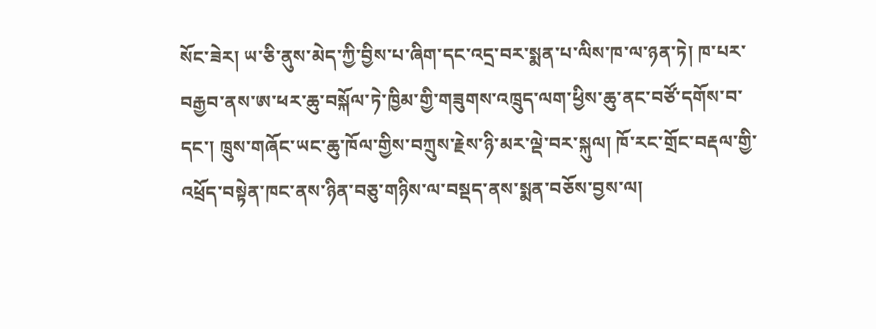སོང་ཟེར། ཡ་ཅི་ནུས་མེད་ཀྱི་བྱིས་པ་ཞིག་དང་འདྲ་བར་སྨན་པ་ལིས་ཁ་ལ་ཉན་ཏེ། ཁ་པར་བརྒྱབ་ནས་ཨ་ཕར་ཆུ་བསྐོལ་ཏེ་ཁྱིམ་གྱི་གཟུགས་འཁྲུད་ལག་ཕྱིས་ཆུ་ནང་བཙོ་དགོས་བ་དང་། ཁྲུས་གཞོང་ཡང་ཆུ་ཁོལ་གྱིས་བཀྲུས་རྗེས་ཉི་མར་ལྡེ་བར་སྐུལ། ཁོ་རང་གྲོང་བརྡལ་གྱི་འཕྲོད་བསྟེན་ཁང་ནས་ཉིན་བཅུ་གཉིས་ལ་བསྡད་ནས་སྨན་བཅོས་བྱས་ལ།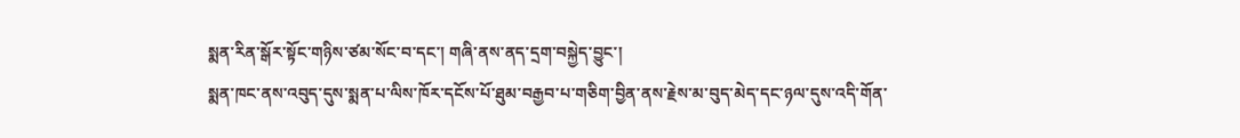སྨན་རིན་སྒོར་སྟོང་གཉིས་ཙམ་སོང་བ་དང་། གཞི་ནས་ནད་དྲག་བསྐྱེད་བྱུང་།
སྨན་ཁང་ནས་འབུད་དུས་སྨན་པ་ལིས་ཁོར་དངོས་པོ་ཐུམ་བརྒྱབ་པ་གཅིག་བྱིན་ནས་རྗེས་མ་བུད་མེད་དང་ཉལ་དུས་འདི་གོན་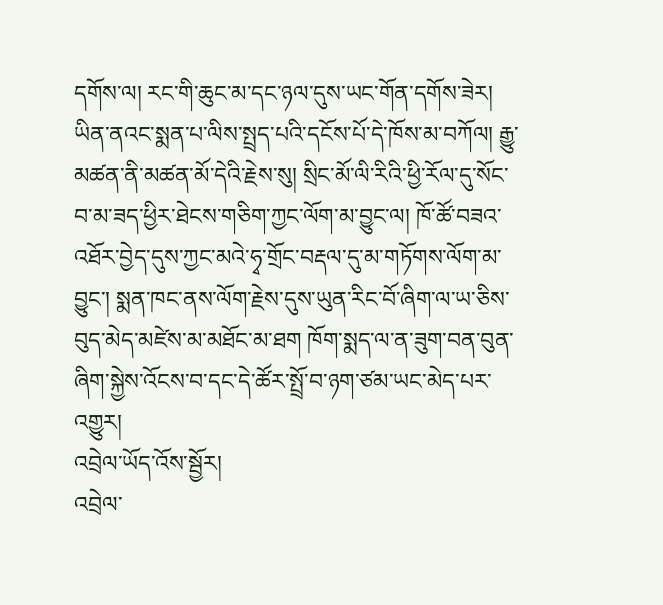དགོས་ལ། རང་གི་ཆུང་མ་དང་ཉལ་དུས་ཡང་གོན་དགོས་ཟེར།
ཡིན་ནའང་སྨན་པ་ལིས་སྤྲད་པའི་དངོས་པོ་དེ་ཁོས་མ་བཀོལ། རྒྱུ་མཚན་ནི་མཚན་མོ་དེའི་རྗེས་སུ། སྲིང་མོ་ལི་རིའི་ཕྱི་རོལ་དུ་སོང་བ་མ་ཟད་ཕྱིར་ཐེངས་གཅིག་ཀྱང་ལོག་མ་བྱུང་ལ། ཁོ་ཚོ་བཟའ་འཐོར་བྱེད་དུས་ཀྱང་མའེ་ཧྭ་གྲོང་བརྡལ་དུ་མ་གཏོགས་ལོག་མ་བྱུང་། སྨན་ཁང་ནས་ལོག་རྗེས་དུས་ཡུན་རིང་བོ་ཞིག་ལ་ཡ་ཅིས་བུད་མེད་མཛེས་མ་མཐོང་མ་ཐག ཁོག་སྨད་ལ་ན་ཟུག་བན་བུན་ཞིག་སྐྱེས་འོངས་བ་དང་དེ་ཚོར་སྤྲོ་བ་ཉག་ཙམ་ཡང་མེད་པར་འགྱུར།
འབྲེལ་ཡོད་འོས་སྦྱོར།
འབྲེལ་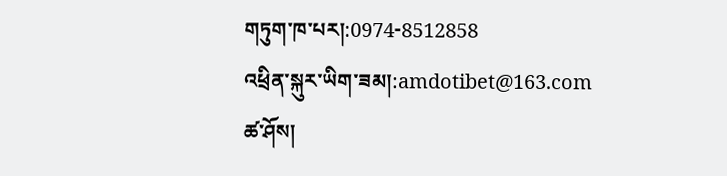གཏུག་ཁ་པར།:0974-8512858
འཕྲིན་སྐུར་ཡིག་ཟམ།:amdotibet@163.com
ཚ་ཤོས།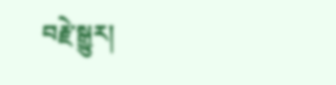བརྗེ་སྒྱུར།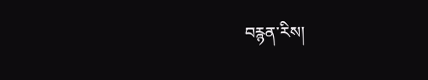བརྙན་རིས།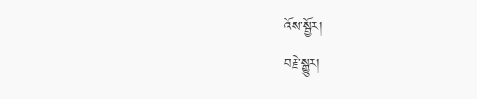འོས་སྦྱོར།
བརྗེ་སྒྱུར།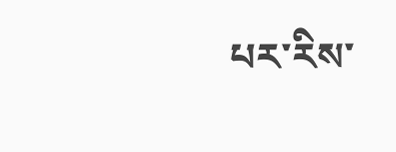པར་རིས་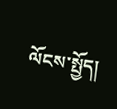ལོངས་སྤྱོད།